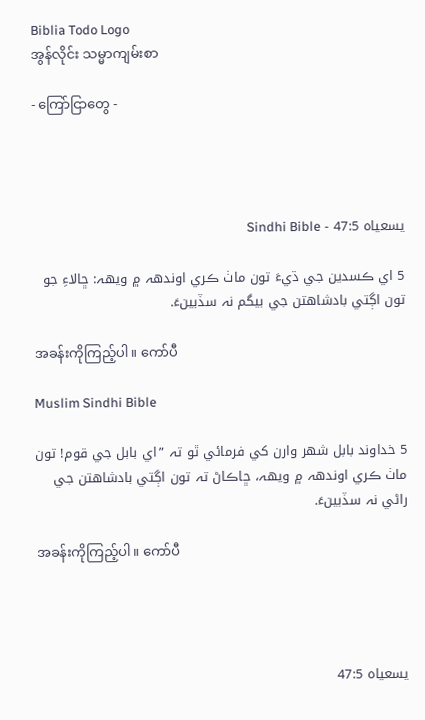Biblia Todo Logo
အွန်လိုင်း သမ္မာကျမ်းစာ

- ကြော်ငြာတွေ -




يسعياہ 47:5 - Sindhi Bible

5 اي ڪسدين جي ڌيءَ تون ماٺ ڪري اوندهہ ۾ ويهہ: ڇالاءِ جو تون اڳتي بادشاهتن جي بيگم نہ سڏبينءَ.

အခန်းကိုကြည့်ပါ။ ကော်ပီ

Muslim Sindhi Bible

5 خداوند بابل شهر وارن کي فرمائي ٿو تہ ”اي بابل جي قوم! تون ماٺ ڪري اوندهہ ۾ ويهہ، ڇاڪاڻ تہ تون اڳتي بادشاهتن جي راڻي نہ سڏبينءَ.

အခန်းကိုကြည့်ပါ။ ကော်ပီ




يسعياہ 47:5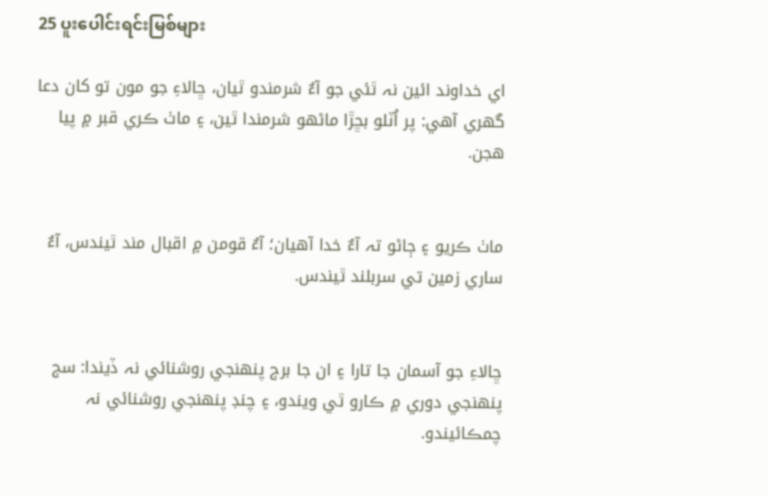25 ပူးပေါင်းရင်းမြစ်များ

اي خداوند ائين نہ ٿئي جو آءٌ شرمندو ٿيان، ڇالاءِ جو مون تو کان دعا گهري آهي: پر اُٽلو بڇڙا ماڻهو شرمندا ٿين، ۽ ماٺ ڪري قبر ۾ پيا هجن.


ماٺ ڪريو ۽ ڄاڻو تہ آءٌ خدا آهيان؛ آءٌ قومن ۾ اقبال مند ٿيندس، آءٌ ساري زمين تي سربلند ٿيندس.


ڇالاءِ جو آسمان جا تارا ۽ ان جا برج پنهنجي روشنائي نہ ڏيندا: سج پنهنجي دوري ۾ ڪارو ٿي ويندو، ۽ چنڊ پنهنجي روشنائي نہ چمڪائيندو.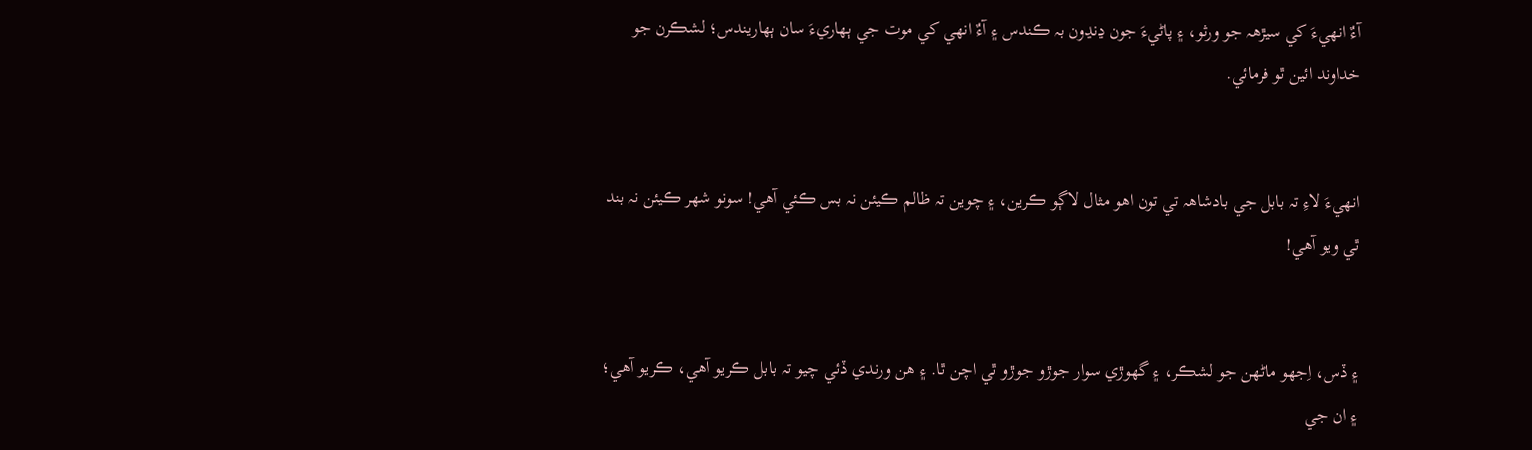آءٌ انهيءَ کي سيڙهہ جو ورثو، ۽ پاڻيءَ جون ڍنڍون بہ ڪندس ۽ آءٌ انهي کي موت جي ٻهاريءَ سان ٻهاريندس؛ لشڪرن جو خداوند ائين ٿو فرمائي.


انهيءَ لاءِ تہ بابل جي بادشاهہ تي تون اهو مثال لاڳو ڪرين، ۽ چوين تہ ظالم ڪيئن نہ بس ڪئي آهي! سونو شهر ڪيئن نہ بند ٿي ويو آهي!


۽ ڏس، اِجهو ماڻهن جو لشڪر، ۽ گهوڙي سوار جوڙو جوڙو ٿي اچن ٿا. ۽ هن ورندي ڏئي چيو تہ بابل ڪريو آهي، ڪريو آهي؛ ۽ ان جي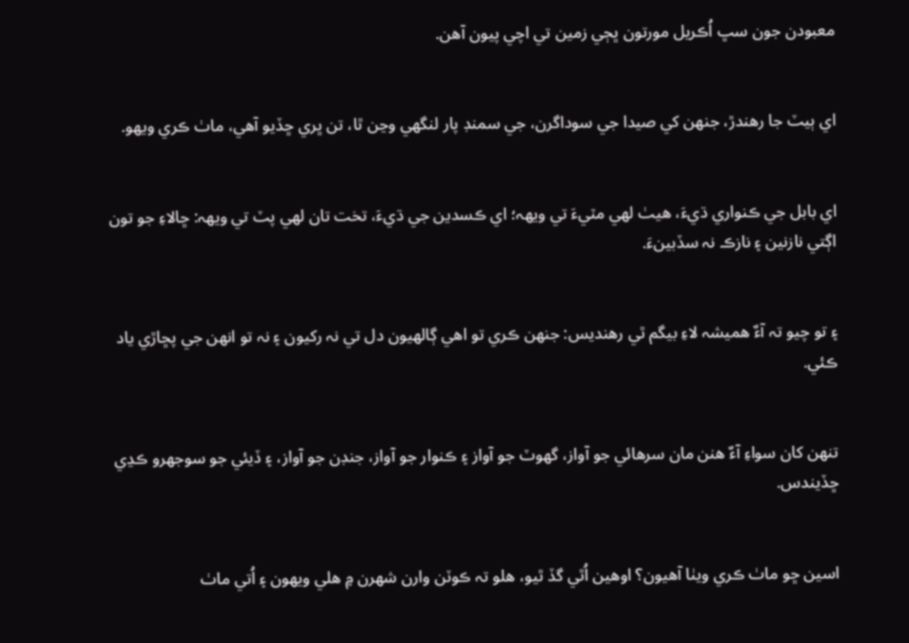معبودن جون سڀ اُڪريل مورتون ڀڄي زمين تي اچي پيون آهن.


اي ٻيٽ جا رهندڙ، جنهن کي صيدا جي سوداگرن، جي سمنڊ پار لنگهي وڃن ٿا، تن ڀري ڇڏيو آهي، ماٺ ڪري ويهو.


اي بابل جي ڪنواري ڌيءَ، هيٺ لهي مٽيءَ تي ويهہ؛ اي ڪسدين جي ڌيءَ، تخت تان لهي پٽ تي ويهہ: ڇالاءِ جو تون اڳتي نازنين ۽ نازڪ نہ سڏبينءَ.


۽ تو چيو تہ آءٌ هميشہ لاءِ بيگم ٿي رهنديس: جنهن ڪري تو اهي ڳالهيون دل تي نہ رکيون ۽ نہ تو انهن جي پڇاڙي ياد ڪئي.


تنهن کان سواءِ آءٌ هنن مان سرهائي جو آواز، گهوٽ جو آواز ۽ ڪنوار جو آواز، جنڊن جو آواز، ۽ ڏيئي جو سوجهرو ڪڍي ڇڏيندس.


اسين ڇو ماٺ ڪري ويٺا آهيون؟ اوهين اُٿي گڏ ٿيو، هلو تہ ڪوٽن وارن شهرن ۾ هلي ويهون ۽ اُتي ماٺ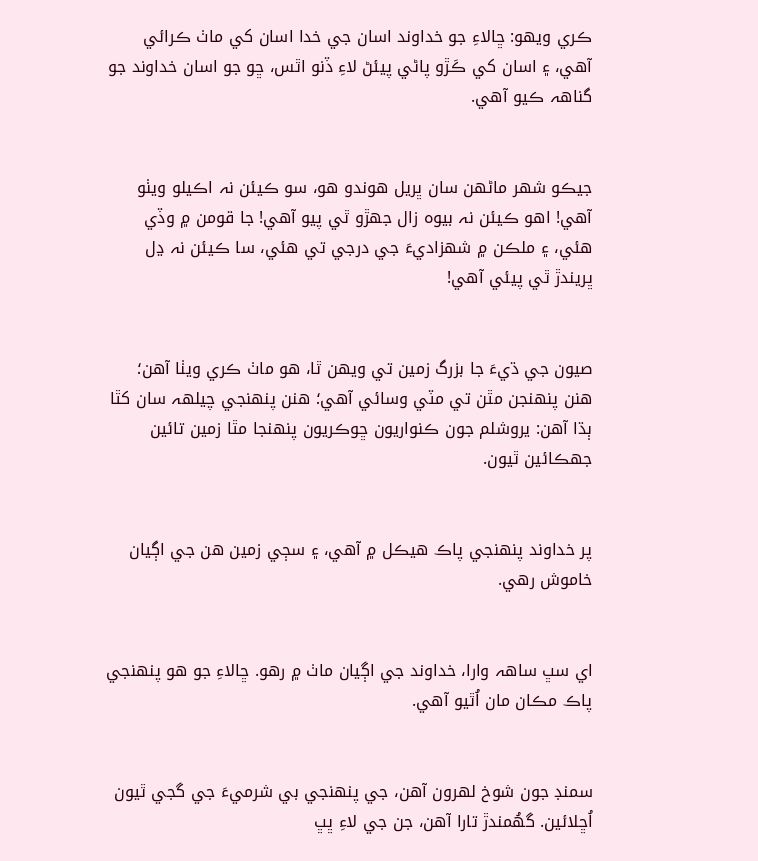ڪري ويهو: ڇالاءِ جو خداوند اسان جي خدا اسان کي ماٺ ڪرائي آهي، ۽ اسان کي ڪَڙو پاڻي پيئڻ لاءِ ڏنو اٿس، ڇو جو اسان خداوند جو گناهہ ڪيو آهي.


جيڪو شهر ماڻهن سان ڀريل هوندو هو، سو ڪيئن نہ اڪيلو ويٺو آهي! اهو ڪيئن نہ بيوہ زال جهڙو ٿي پيو آهي! جا قومن ۾ وڏي هئي، ۽ ملڪن ۾ شهزاديءَ جي درجي تي هئي، سا ڪيئن نہ ڍل ڀريندڙ ٿي پيئي آهي!


صيون جي ڌيءَ جا بزرگ زمين تي ويهن ٿا، هو ماٺ ڪري ويٺا آهن؛ هنن پنهنجن مٿن تي مٽي وسائي آهي؛ هنن پنهنجي چيلهہ سان کٿا ٻڌا آهن: يروشلم جون ڪنواريون ڇوڪريون پنهنجا مٿا زمين تائين جهڪائين ٿيون.


پر خداوند پنهنجي پاڪ هيڪل ۾ آهي، ۽ سڄي زمين هن جي اڳيان خاموش رهي.


اي سڀ ساهہ وارا، خداوند جي اڳيان ماٺ ۾ رهو. ڇالاءِ جو هو پنهنجي پاڪ مڪان مان اُٿيو آهي.


سمنڊ جون شوخ لهرون آهن، جي پنهنجي بي شرميءَ جي گجي ٿيون اُڇلائين. گهُمندڙ تارا آهن، جن جي لاءِ ڀڀ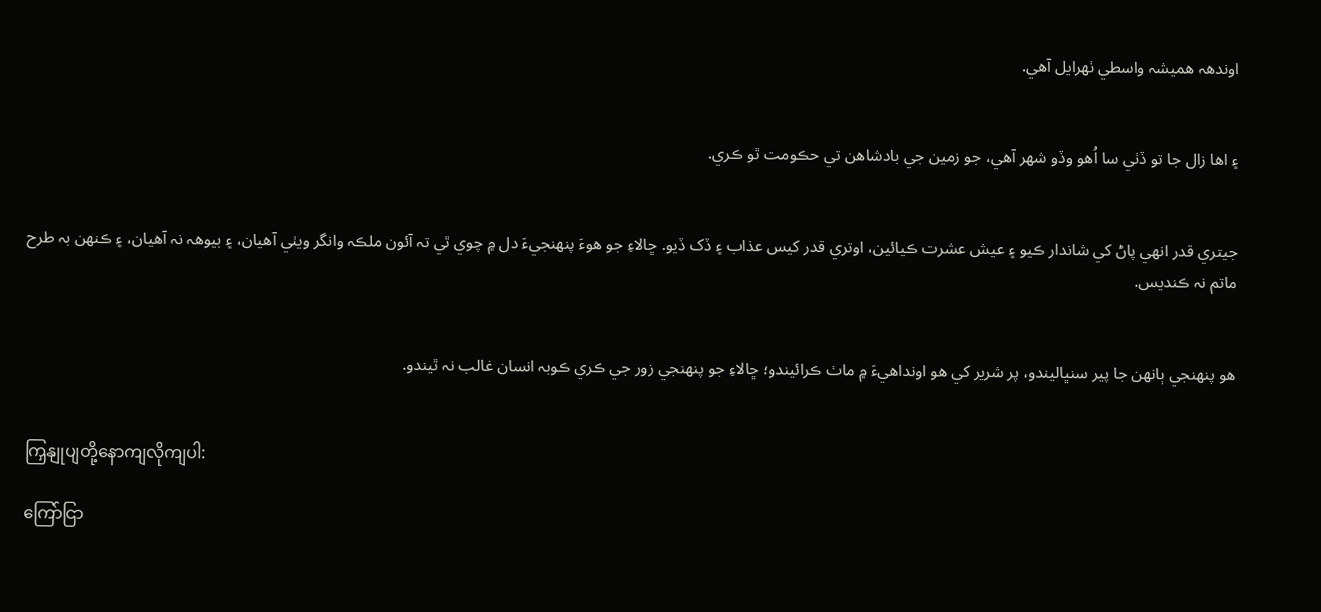اوندهہ هميشہ واسطي ٺهرايل آهي.


۽ اها زال جا تو ڏٺي سا اُهو وڏو شهر آهي، جو زمين جي بادشاهن تي حڪومت ٿو ڪري.


جيتري قدر انهي پاڻ کي شاندار ڪيو ۽ عيش عشرت ڪيائين، اوتري قدر کيس عذاب ۽ ڏک ڏيو. ڇالاءِ جو هوءَ پنهنجيءَ دل ۾ چوي ٿي تہ آئون ملڪہ وانگر ويٺي آهيان، ۽ بيوهہ نہ آهيان، ۽ ڪنهن بہ طرح ماتم نہ ڪنديس.


هو پنهنجي ٻانهن جا پير سنڀاليندو، پر شرير کي هو اونداهيءَ ۾ ماٺ ڪرائيندو؛ ڇالاءِ جو پنهنجي زور جي ڪري ڪوبہ انسان غالب نہ ٿيندو.


ကြှနျုပျတို့နောကျလိုကျပါ:

ကြော်ငြာ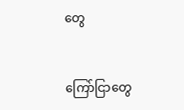တွေ


ကြော်ငြာတွေ